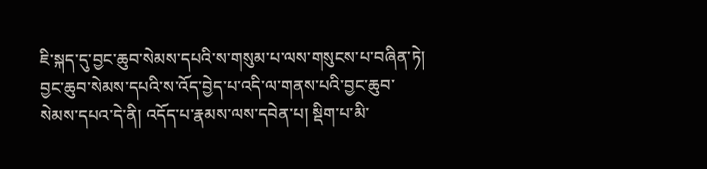ཇི་སྐད་དུ་བྱང་ཆུབ་སེམས་དཔའི་ས་གསུམ་པ་ལས་གསུངས་པ་བཞིན་ཏེ། བྱང་ཆུབ་སེམས་དཔའི་ས་འོད་བྱེད་པ་འདི་ལ་གནས་པའི་བྱང་ཆུབ་སེམས་དཔའ་དེ་ནི། འདོད་པ་རྣམས་ལས་དབེན་པ། སྡིག་པ་མི་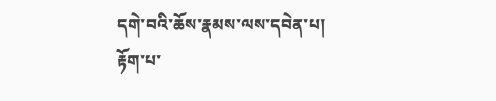དགེ་བའི་ཆོས་རྣམས་ལས་དབེན་པ། རྟོག་པ་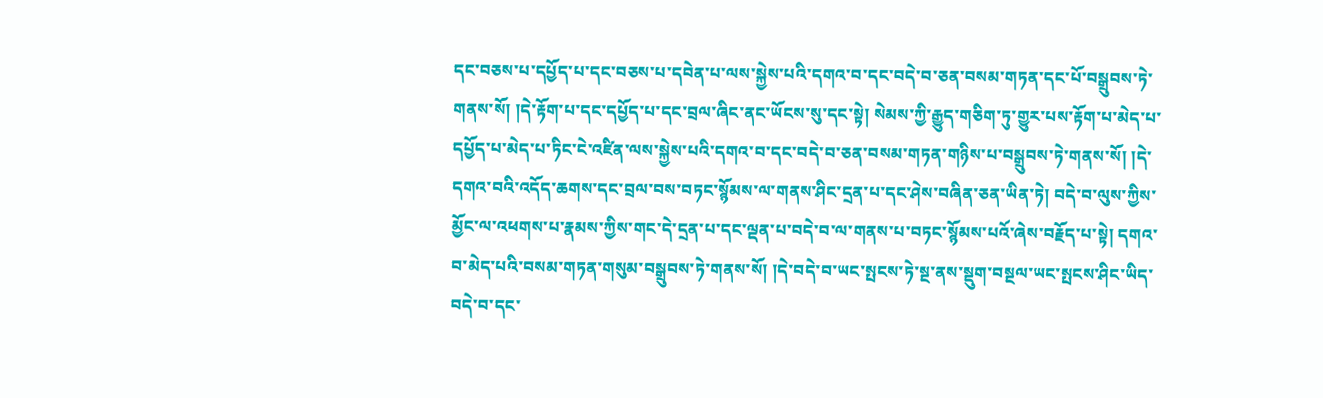དང་བཅས་པ་དཔྱོད་པ་དང་བཅས་པ་དབེན་པ་ལས་སྐྱེས་པའི་དགའ་བ་དང་བདེ་བ་ཅན་བསམ་གཏན་དང་པོ་བསྒྲུབས་ཏེ་གནས་སོ། །དེ་རྟོག་པ་དང་དཔྱོད་པ་དང་བྲལ་ཞིང་ནང་ཡོངས་སུ་དང་སྟེ། སེམས་ཀྱི་རྒྱུད་གཅིག་ཏུ་གྱུར་པས་རྟོག་པ་མེད་པ་དཔྱོད་པ་མེད་པ་ཏིང་ངེ་འཛིན་ལས་སྐྱེས་པའི་དགའ་བ་དང་བདེ་བ་ཅན་བསམ་གཏན་གཉིས་པ་བསྒྲུབས་ཏེ་གནས་སོ། །དེ་དགའ་བའི་འདོད་ཆགས་དང་བྲལ་བས་བཏང་སྙོམས་ལ་གནས་ཤིང་དྲན་པ་དང་ཤེས་བཞིན་ཅན་ཡིན་ཏེ། བདེ་བ་ལུས་ཀྱིས་མྱོང་ལ་འཕགས་པ་རྣམས་ཀྱིས་གང་དེ་དྲན་པ་དང་ལྡན་པ་བདེ་བ་ལ་གནས་པ་བཏང་སྙོམས་པའོ་ཞེས་བརྗོད་པ་སྟེ། དགའ་བ་མེད་པའི་བསམ་གཏན་གསུམ་བསྒྲུབས་ཏེ་གནས་སོ། །དེ་བདེ་བ་ཡང་སྤངས་ཏེ་སྔ་ནས་སྡུག་བསྔལ་ཡང་སྤངས་ཤིང་ཡིད་བདེ་བ་དང་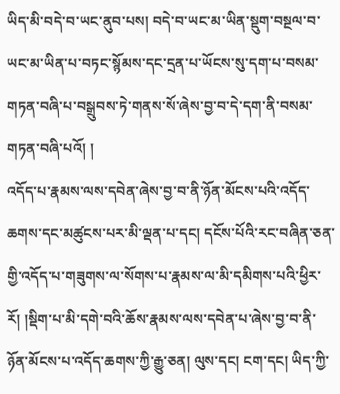ཡིད་མི་བདེ་བ་ཡང་ནུབ་པས། བདེ་བ་ཡང་མ་ཡིན་སྡུག་བསྔལ་བ་ཡང་མ་ཡིན་པ་བཏང་སྙོམས་དང་དྲན་པ་ཡོངས་སུ་དག་པ་བསམ་གཏན་བཞི་པ་བསྒྲུབས་ཏེ་གནས་སོ་ཞེས་བྱ་བ་དེ་དག་ནི་བསམ་གཏན་བཞི་པའོ། །
འདོད་པ་རྣམས་ལས་དབེན་ཞེས་བྱ་བ་ནི་ཉོན་མོངས་པའི་འདོད་ཆགས་དང་མཚུངས་པར་མི་ལྡན་པ་དང། དངོས་པོའི་རང་བཞིན་ཅན་གྱི་འདོད་པ་གཟུགས་ལ་སོགས་པ་རྣམས་ལ་མི་དམིགས་པའི་ཕྱིར་རོ། །སྡིག་པ་མི་དགེ་བའི་ཆོས་རྣམས་ལས་དབེན་པ་ཞེས་བྱ་བ་ནི་ཉོན་མོངས་པ་འདོད་ཆགས་ཀྱི་རྒྱུ་ཅན། ལུས་དང། ངག་དང། ཡིད་ཀྱི་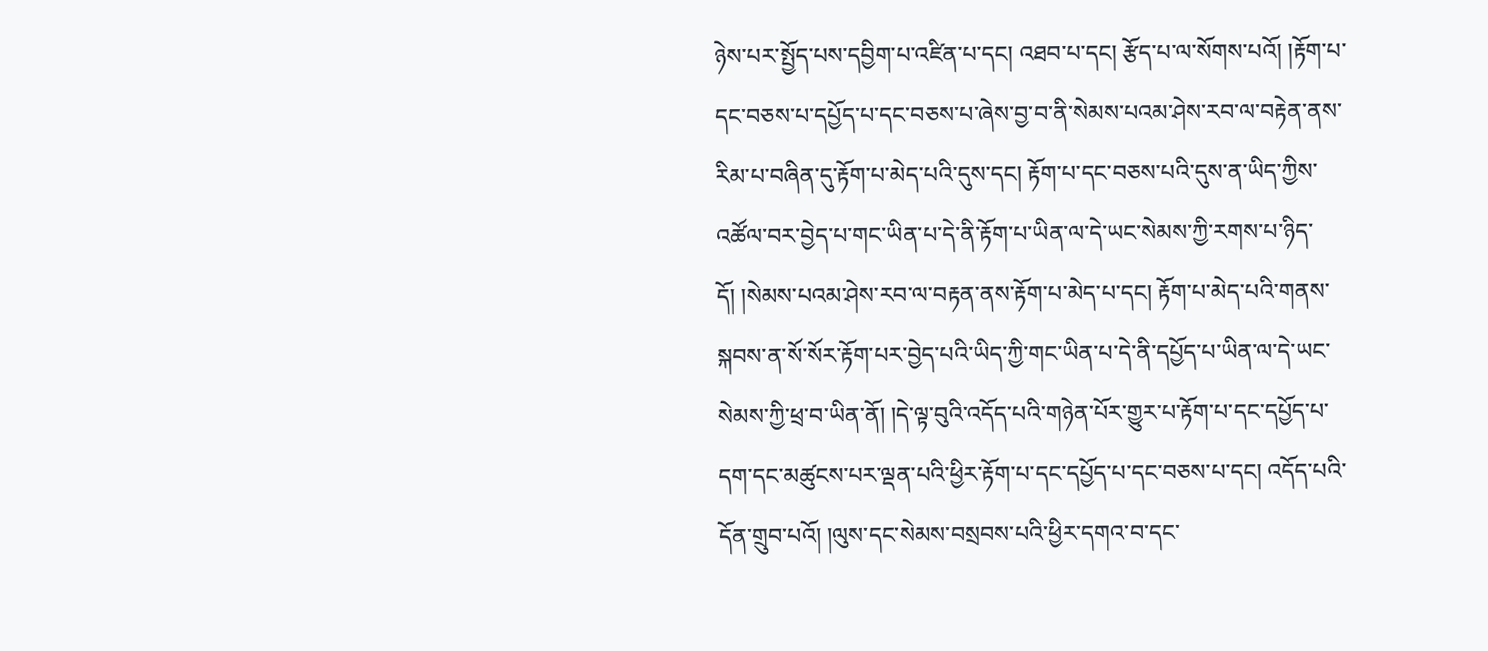ཉེས་པར་སྤྱོད་པས་དབྱིག་པ་འཛིན་པ་དང། འཐབ་པ་དང། རྩོད་པ་ལ་སོགས་པའོ། །རྟོག་པ་དང་བཅས་པ་དཔྱོད་པ་དང་བཅས་པ་ཞེས་བྱ་བ་ནི་སེམས་པའམ་ཤེས་རབ་ལ་བརྟེན་ནས་རིམ་པ་བཞིན་དུ་རྟོག་པ་མེད་པའི་དུས་དང། རྟོག་པ་དང་བཅས་པའི་དུས་ན་ཡིད་ཀྱིས་འཚོལ་བར་བྱེད་པ་གང་ཡིན་པ་དེ་ནི་རྟོག་པ་ཡིན་ལ་དེ་ཡང་སེམས་ཀྱི་རགས་པ་ཉིད་དོ། །སེམས་པའམ་ཤེས་རབ་ལ་བརྟན་ནས་རྟོག་པ་མེད་པ་དང། རྟོག་པ་མེད་པའི་གནས་སྐབས་ན་སོ་སོར་རྟོག་པར་བྱེད་པའི་ཡིད་ཀྱི་གང་ཡིན་པ་དེ་ནི་དཔྱོད་པ་ཡིན་ལ་དེ་ཡང་སེམས་ཀྱི་ཕྲ་བ་ཡིན་ནོ། །དེ་ལྟ་བུའི་འདོད་པའི་གཉེན་པོར་གྱུར་པ་རྟོག་པ་དང་དཔྱོད་པ་དག་དང་མཚུངས་པར་ལྡན་པའི་ཕྱིར་རྟོག་པ་དང་དཔྱོད་པ་དང་བཅས་པ་དང། འདོད་པའི་དོན་གྲུབ་པའོ། །ལུས་དང་སེམས་བསྲབས་པའི་ཕྱིར་དགའ་བ་དང་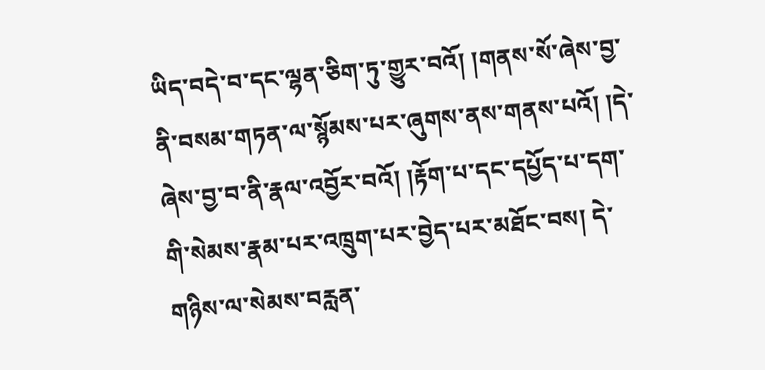ཡིད་བདེ་བ་དང་ལྷན་ཅིག་ཏུ་གྱུར་བའོ། །གནས་སོ་ཞེས་བྱ་ནི་བསམ་གཏན་ལ་སྙོམས་པར་ཞུགས་ནས་གནས་པའོ། །དེ་ཞེས་བྱ་བ་ནི་རྣལ་འབྱོར་བའོ། །རྟོག་པ་དང་དཔྱོད་པ་དག་གི་སེམས་རྣམ་པར་འཁྲུག་པར་བྱེད་པར་མཐོང་བས། དེ་གཉིས་ལ་སེམས་བརླན་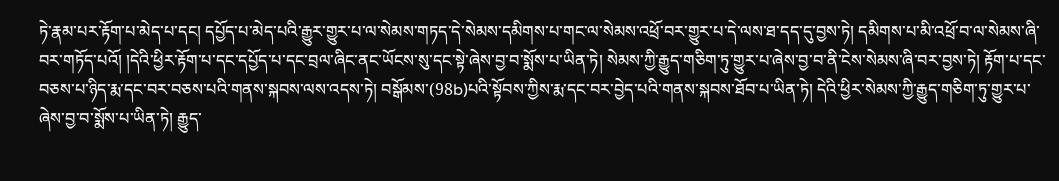ཏེ་རྣམ་པར་རྟོག་པ་མེད་པ་དང། དཔྱོད་པ་མེད་པའི་རྒྱུར་གྱུར་པ་ལ་སེམས་གཏད་དེ་སེམས་དམིགས་པ་གང་ལ་སེམས་འཕྲོ་བར་གྱུར་པ་དེ་ལས་ཐ་དད་དུ་བྱས་ཏེ། དམིགས་པ་མི་འཕྲོ་བ་ལ་སེམས་ཞི་བར་གཏོད་པའོ། །དེའི་ཕྱིར་རྟོག་པ་དང་དཔྱོད་པ་དང་བྲལ་ཞིང་ནང་ཡོངས་སུ་དང་སྟེ་ཞེས་བྱ་བ་སྨོས་པ་ཡིན་ཏེ། སེམས་ཀྱི་རྒྱུད་གཅིག་ཏུ་གྱུར་པ་ཞེས་བྱ་བ་ནི་ངེས་སེམས་ཞི་བར་བྱས་ཏེ། རྟོག་པ་དང་བཅས་པ་ཉིད་རྨ་དང་བར་བཅས་པའི་གནས་སྐབས་ལས་འདས་ཏེ། བསྒོམས་(98b)པའི་སྟོབས་ཀྱིས་རྨ་དང་བར་བྱེད་པའི་གནས་སྐབས་ཐོབ་པ་ཡིན་ཏེ། དེའི་ཕྱིར་སེམས་ཀྱི་རྒྱུད་གཅིག་ཏུ་གྱུར་པ་ཞེས་བྱ་བ་སྨོས་པ་ཡིན་ཏེ། རྒྱུད་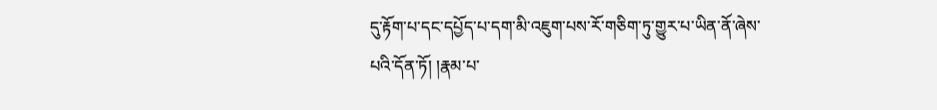དུ་རྟོག་པ་དང་དཔྱོད་པ་དག་མི་འཇུག་པས་རོ་གཅིག་ཏུ་གྱུར་པ་ཡིན་ནོ་ཞེས་པའི་དོན་ཏོ། །རྣམ་པ་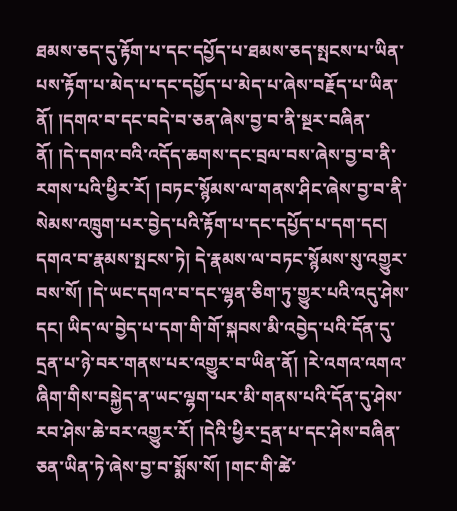ཐམས་ཅད་དུ་རྟོག་པ་དང་དཔྱོད་པ་ཐམས་ཅད་སྤངས་པ་ཡིན་པས་རྟོག་པ་མེད་པ་དང་དཔྱོད་པ་མེད་པ་ཞེས་བརྗོད་པ་ཡིན་ནོ། །དགའ་བ་དང་བདེ་བ་ཅན་ཞེས་བྱ་བ་ནི་སྔར་བཞིན་ནོ། །དེ་དགའ་བའི་འདོད་ཆགས་དང་བྲལ་བས་ཞེས་བྱ་བ་ནི་རགས་པའི་ཕྱིར་རོ། །བཏང་སྙོམས་ལ་གནས་ཤིང་ཞེས་བྱ་བ་ནི་སེམས་འཁྲུག་པར་བྱེད་པའི་རྟོག་པ་དང་དཔྱོད་པ་དག་དང། དགའ་བ་རྣམས་སྤངས་ཏེ། དེ་རྣམས་ལ་བཏང་སྙོམས་སུ་འགྱུར་བས་སོ། །དེ་ཡང་དགའ་བ་དང་ལྷན་ཅིག་ཏུ་གྱུར་པའི་འདུ་ཤེས་དང། ཡིད་ལ་བྱེད་པ་དག་གི་གོ་སྐབས་མི་འབྱེད་པའི་དོན་དུ་དྲན་པ་ཉེ་བར་གནས་པར་འགྱུར་བ་ཡིན་ནོ། །རེ་འགའ་འགའ་ཞིག་གིས་བསྐྱེད་ན་ཡང་ལྷག་པར་མི་གནས་པའི་དོན་དུ་ཤེས་རབ་ཤེས་ཆེ་བར་འགྱུར་རོ། །དེའི་ཕྱིར་དྲན་པ་དང་ཤེས་བཞིན་ཅན་ཡིན་ཏེ་ཞེས་བྱ་བ་སྨོས་སོ། །གང་གི་ཚེ་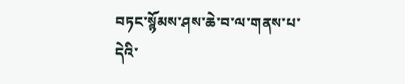བཏང་སྙོམས་ཤས་ཆེ་བ་ལ་གནས་པ་དེའི་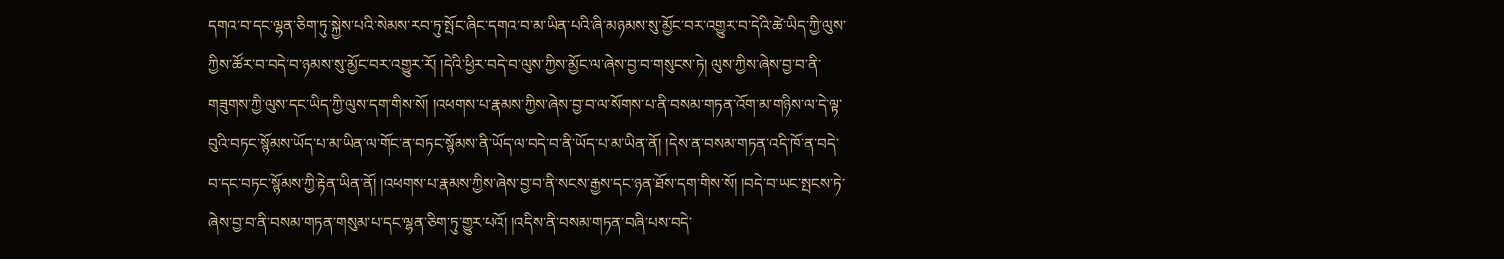དགའ་བ་དང་ལྷན་ཅིག་ཏུ་སྐྱེས་པའི་སེམས་རབ་ཏུ་སྤོང་ཞིང་དགའ་བ་མ་ཡིན་པའི་ཞི་མཉམས་སུ་མྱོང་བར་འགྱུར་བ་དེའི་ཚེ་ཡིད་ཀྱི་ལུས་ཀྱིས་ཚོར་བ་བདེ་བ་ཉམས་སུ་མྱོང་བར་འགྱུར་རོ། །དེའི་ཕྱིར་བདེ་བ་ལུས་ཀྱིས་མྱོང་ལ་ཞེས་བྱ་བ་གསུངས་ཏེ། ལུས་ཀྱིས་ཞེས་བྱ་བ་ནི་གཟུགས་ཀྱི་ལུས་དང་ཡིད་ཀྱི་ལུས་དག་གིས་སོ། །འཕགས་པ་རྣམས་ཀྱིས་ཞེས་བྱ་བ་ལ་སོགས་པ་ནི་བསམ་གཏན་འོག་མ་གཉིས་ལ་དེ་ལྟ་བུའི་བཏང་སྙོམས་ཡོད་པ་མ་ཡིན་ལ་གོང་ན་བཏང་སྙོམས་ནི་ཡོད་ལ་བདེ་བ་ནི་ཡོད་པ་མ་ཡིན་ནོ། །དེས་ན་བསམ་གཏན་འདི་ཁོ་ན་བདེ་བ་དང་བཏང་སྙོམས་ཀྱི་རྟེན་ཡིན་ནོ། །འཕགས་པ་རྣམས་ཀྱིས་ཞེས་བྱ་བ་ནི་སངས་རྒྱས་དང་ཉན་ཐོས་དག་གིས་སོ། །བདེ་བ་ཡང་སྤངས་ཏེ་ཞེས་བྱ་བ་ནི་བསམ་གཏན་གསུམ་པ་དང་ལྷན་ཅིག་ཏུ་གྱུར་པའོ། །འདིས་ནི་བསམ་གཏན་བཞི་པས་བདེ་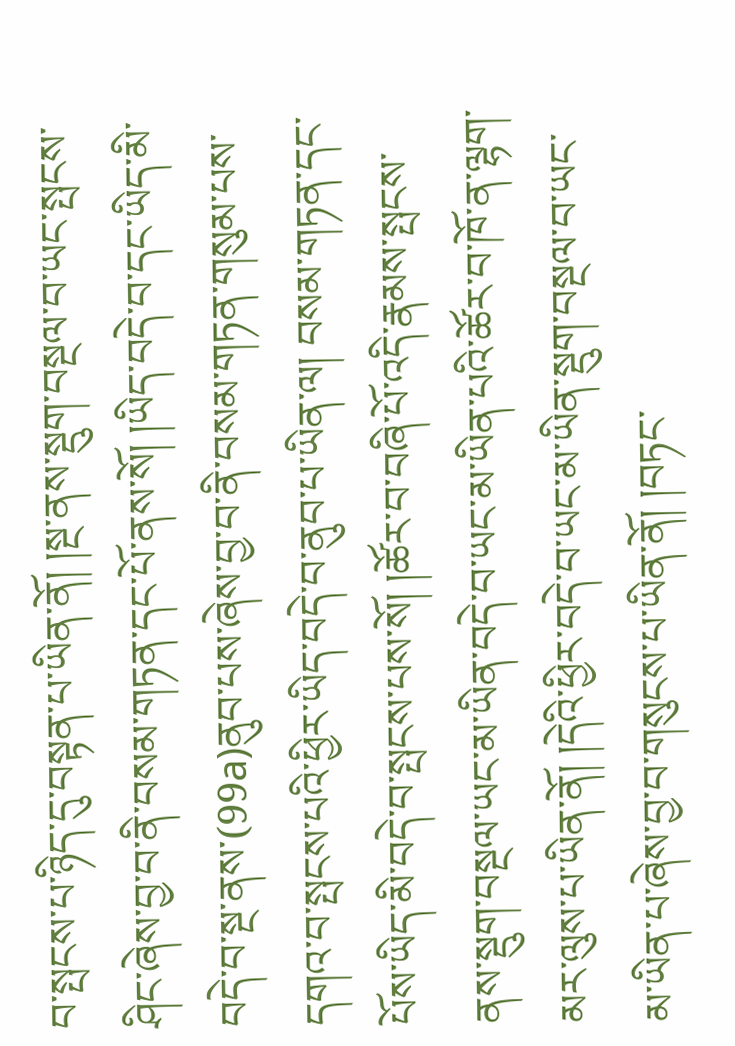བ་སྤངས་པ་ཉིད་དུ་བསྟན་པ་ཡིན་ནོ། །སྔ་ནས་སྡུག་བསྔལ་བ་ཡང་སྤངས་ཤིང་ཞེས་བྱ་བ་ནི་བསམ་གཏན་དང་པོ་ནས་སོ། །ཡིད་བདེ་བ་དང་ཡིད་མི་བདེ་བ་སྔ་ནས་(99a)ནུབ་པས་ཞེས་བྱ་བ་ནི་བསམ་གཏན་གསུམ་པས་དགའ་བ་སྤངས་པའི་ཕྱིར་ཡིད་བདེ་བ་ནུབ་པ་ཡིན་ལ། བསམ་གཏན་དང་པོས་ཡིད་མི་བདེ་བ་སྤངས་པས་སོ། །ཚོར་བ་བཞི་པོ་འདི་རྣམས་སྤངས་ནས་སྡུག་བསྔལ་ཡང་མ་ཡིན་བདེ་བ་ཡང་མ་ཡིན་པའི་ཚོར་བ་ཁོ་ན་ལྷག་མར་ལུས་པ་ཡིན་ནོ། །དེའི་ཕྱིར་བདེ་བ་ཡང་མ་ཡིན་སྡུག་བསྔལ་བ་ཡང་མ་ཡིན་པ་ཞེས་བྱ་བ་གསུངས་པ་ཡིན་ནོ། །བཏང་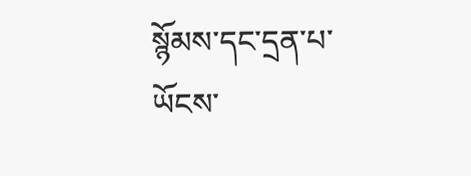སྙོམས་དང་དྲན་པ་ཡོངས་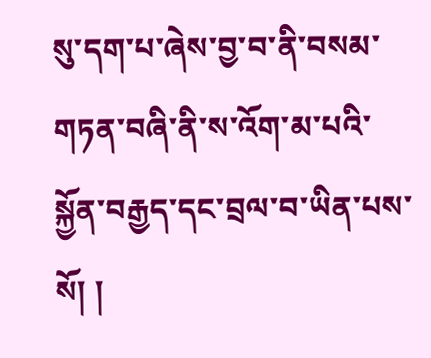སུ་དག་པ་ཞེས་བྱ་བ་ནི་བསམ་གཏན་བཞི་ནི་ས་འོག་མ་པའི་སྐྱོན་བརྒྱད་དང་བྲལ་བ་ཡིན་པས་སོ། །